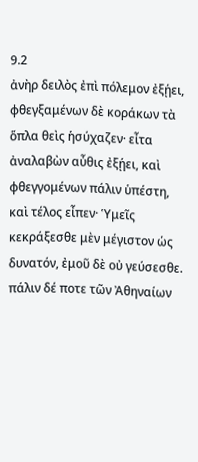9.2
ἀνὴρ δειλὸς ἐπὶ πόλεμον ἐξῄει, φθεγξαμένων δὲ κοράκων τὰ ὅπλα θεὶς ἡσύχαζεν· εἶτα ἀναλαβὼν αὖθις ἐξῄει, καὶ φθεγγομένων πάλιν ὑπέστη, καὶ τέλος εἶπεν· Ὑμεῖς κεκράξεσθε μὲν μέγιστον ὡς δυνατόν, ἐμοῦ δὲ οὐ γεύσεσθε. πάλιν δέ ποτε τῶν Ἀθηναίων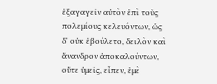ἐξαγαγεῖν αὐτὸν ἐπὶ τοὺς πολεμίους κελευόντων, ὡς δʼ οὐκ ἐβούλετο, δειλὸν καὶ ἄνανδρον ἀποκαλούντων, οὔτε ὑμεῖς, εἶπεν, ἐμὲ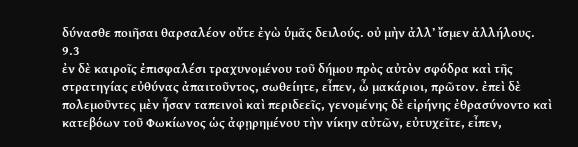δύνασθε ποιῆσαι θαρσαλέον οὔτε ἐγὼ ὑμᾶς δειλούς. οὐ μὴν ἀλλʼ ἴσμεν ἀλλήλους.
9.3
ἐν δὲ καιροῖς ἐπισφαλέσι τραχυνομένου τοῦ δήμου πρὸς αὐτὸν σφόδρα καὶ τῆς στρατηγίας εὐθύνας ἀπαιτοῦντος, σωθείητε, εἶπεν, ὦ μακάριοι, πρῶτον. ἐπεὶ δὲ πολεμοῦντες μὲν ἦσαν ταπεινοὶ καὶ περιδεεῖς, γενομένης δὲ εἰρήνης ἐθρασύνοντο καὶ κατεβόων τοῦ Φωκίωνος ὡς ἀφῃρημένου τὴν νίκην αὐτῶν, εὐτυχεῖτε, εἶπεν,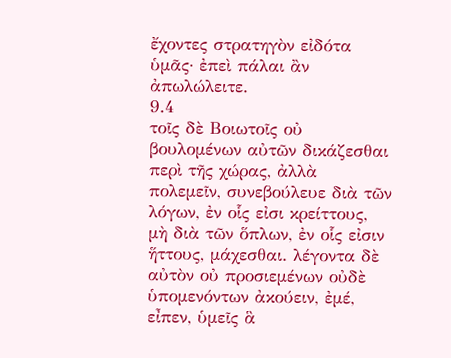ἔχοντες στρατηγὸν εἰδότα ὑμᾶς· ἐπεὶ πάλαι ἂν ἀπωλώλειτε.
9.4
τοῖς δὲ Βοιωτοῖς οὐ βουλομένων αὐτῶν δικάζεσθαι περὶ τῆς χώρας, ἀλλὰ πολεμεῖν, συνεβούλευε διὰ τῶν λόγων, ἐν οἷς εἰσι κρείττους, μὴ διὰ τῶν ὅπλων, ἐν οἷς εἰσιν ἥττους, μάχεσθαι. λέγοντα δὲ αὐτὸν οὐ προσιεμένων οὐδὲ ὑπομενόντων ἀκούειν, ἐμέ, εἶπεν, ὑμεῖς ἃ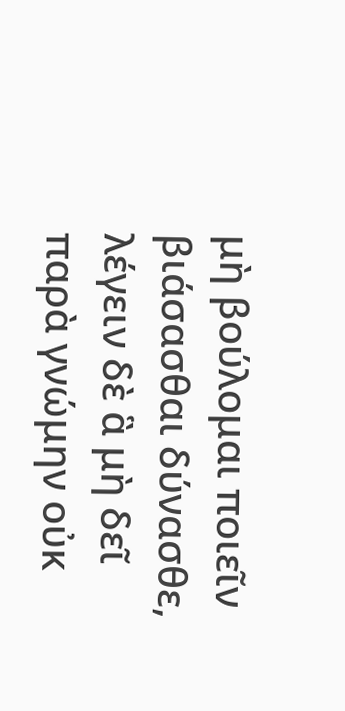μὴ βούλομαι ποιεῖν βιάσασθαι δύνασθε, λέγειν δὲ ἃ μὴ δεῖ παρὰ γνώμην οὐκ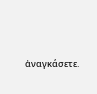ἀναγκάσετε.